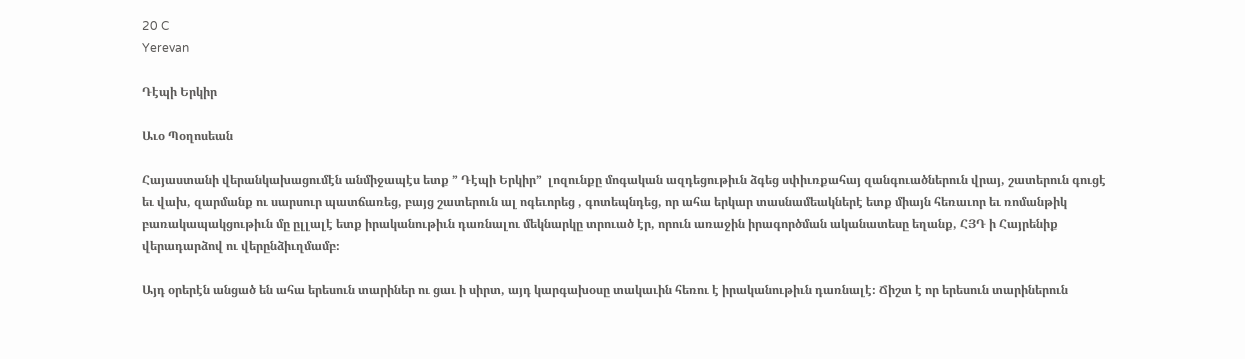20 C
Yerevan

Դէպի Երկիր

Աւօ Պօղոսեան

Հայաստանի վերանկախացումէն անմիջապէս ետք ” Դէպի Երկիր”  լոզունքը մոգական ազդեցութիւն ձգեց սփիւռքահայ զանգուածներուն վրայ, շատերուն գուցէ եւ վախ, զարմանք ու սարսուր պատճառեց, բայց շատերուն ալ ոգեւորեց , գոտեպնդեց, որ ահա երկար տասնամեակներէ ետք միայն հեռաւոր եւ ռոմանթիկ բառակապակցութիւն մը ըլլալէ ետք իրականութիւն դառնալու մեկնարկը տրուած էր, որուն առաջին իրագործման ականատեսը եղանք, ՀՅԴ ի Հայրենիք վերադարձով ու վերընձիւղմամբ։

Այդ օրերէն անցած են ահա երեսուն տարիներ ու ցաւ ի սիրտ, այդ կարգախօսը տակաւին հեռու է իրականութիւն դառնալէ։ Ճիշտ է որ երեսուն տարիներուն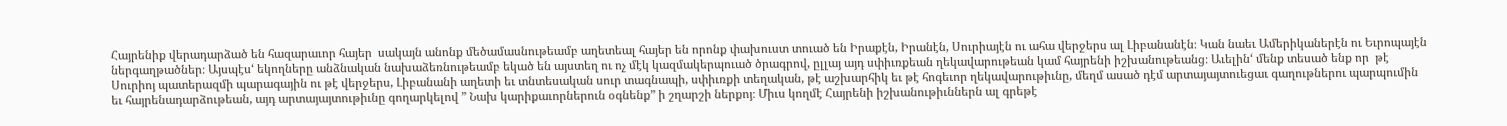Հայրենիք վերադարձած են հազարաւոր հայեր  սակայն անոնք մեծամասնութեամբ աղետեալ հայեր են որոնք փախուստ տուած են Իրաքէն, Իրանէն, Սուրիայէն ու ահա վերջերս ալ Լիբանանէն։ Կան նաեւ Ամերիկաներէն ու Եւրոպայէն ներգաղթածներ։ Այսպէս‘ եկողները անձնական նախաձեռնութեամբ եկած են այստեղ ու ոչ մէկ կազմակերպուած ծրագրով, ըլլայ այդ սփիւռքեան ղեկավարութեան կամ հայրենի իշխանութեանց։ Աւելին‘ մենք տեսած ենք որ  թէ Սուրիոյ պատերազմի պարագային ու թէ վերջերս, Լիբանանի աղետի եւ տնտեսական սուր տագնապի, սփիւռքի տեղական, թէ աշխարհիկ եւ թէ հոգեւոր ղեկավարութիւնը, մեղմ ասած դէմ արտայայտուեցաւ գաղութներու պարպումին եւ հայրենադարձութեան, այդ արտայայտութիւնը գողարկելով ” Նախ կարիքաւորներուն օգնենք” ի շղարշի ներքոյ։ Միւս կողմէ Հայրենի իշխանութիւններն ալ գրեթէ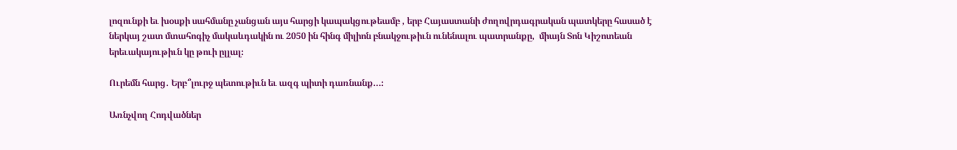լոզունքի եւ խօսքի սահմանը չանցան այս հարցի կապակցութեամբ , երբ Հայաստանի ժողովրդագրական պատկերը հասած է ներկայ շատ մտահոգիչ մակաևդակին ու 2050 ին հինգ միլիոն բնակջութիւն ունենալու պատրանքը,  միայն Տոն Կիշոտեան երեւակայութիւն կը թուի ըլլալ։

Ուրեմն հարց. Երբ՞լուրջ պետութիւն եւ ազգ պիտի դառնանք…։

Առնչվող Հոդվածներ